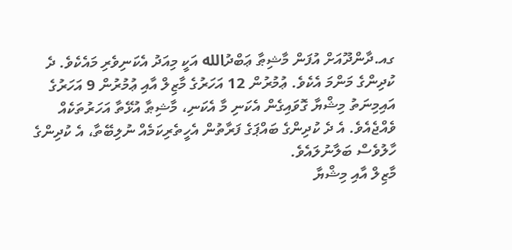ގއ.ދާންދޫއަށް އުފަން މާޝިޠާ ޢަބްދުالله އަކީ މިއަދު އެކަނިވެރި މައެކެވެ. ދެ ކުދިންގެ މަންމަ އެކެވެ. ޢުމުރުން 12 އަހަރުގެ މާޒިލް އާއި ޢުމުރުން 9 އަހަރުގެ އައިމިނަތު މިޝްޔާ ގޮވައިގެން އެކަނި މާ އެކަނި، މާޝިޠާ އުޅޭތާ އަހަރުތަކެއް ވެއްޖެއެވެ. އެ ދެ ކުދިންގެ ބައްޕަގެ ފަރާތުން އެހީތެރިކަމެއް ނުލިބޭތާ، އެ ކުދިންގެ ހާލުވެސް ބަލާނުލައެވެ.
މާޒިލް އާއި މިޝްޔާ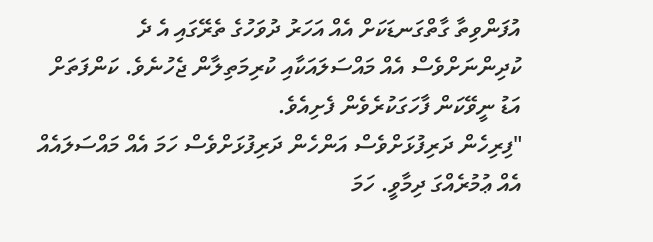އުފަންވިތާ ގާތްގަނޑަކަށް އެއް އަހަރު ދުވަހުގެ ތެރޭގައި އެ ދެ ކުދިންނަށްވެސް އެއް މައްސަލައަކާއި ކުރިމަތިލާން ޖެހުނެވެ. ކަންފަތަށް އަޑު ނީވޭކަން ފާހަގަކުރެވެން ފެށިއެވެ.
"ފިރިހެން ދަރިފުޅަށްވެސް އަންހެން ދަރިފުޅަށްވެސް ހަމަ އެއް މައްސަލައެއް އެއް ޢުމުރެއްގަ ދިމާވީ. ހަމަ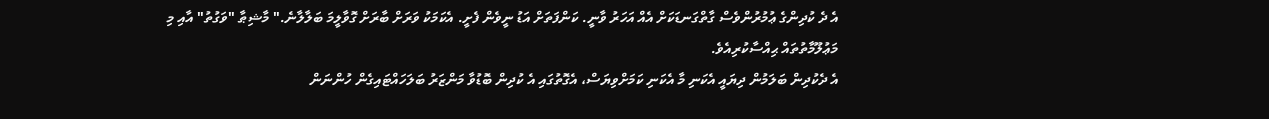އެ ދެ ކުދިންގެ ޢުމުރުންވެސް ގާތްގަނޑަކަށް އެއް އަހަރު ވާނީ. ކަންފަތަށް އަޑު ނީވެން ފެށީ. އެކަމަކު ވަރަށް ބާރަށް ގޮވާލީމަ ބަލާލާނެ." މާޝިޠާ "ވަގުތު" އާއި މި މަޢުލޫމާތުތައް ޙިއްސާކުރިއެވެ.
އެ ދެކުދިން ބަލަމުން ދިޔައީ އެކަނި މާ އެކަނި ކަމަށްވިޔަސް، އެގޮތުގައި އެ ކުދިން ބޮޑުވާ މަންޒަރު ބަލަހައްޓައިގެން ހުންނަން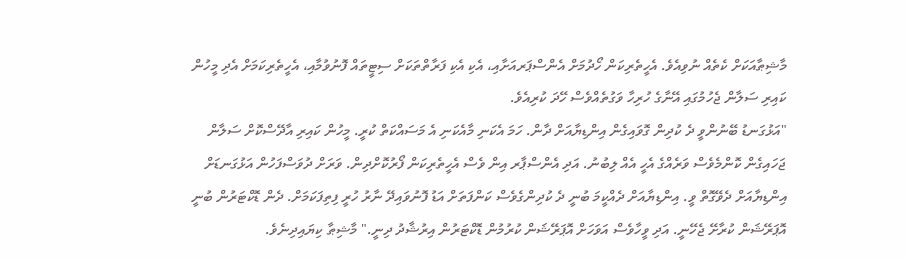މާޝިޠާއަކަށް ކެތެއް ނުވިއެވެ. އެހީތެރިކަން ހޯދުމަށް އެންސްޕަރއަށާއި، އެކި އެކި ފަރާތްތަކަށް ސިޓީތައް ފޮނުވުމާއި، އެހީތެރިކަމަށް އެދި މީހުން ކައިރި ސަލާން ޖެހުމުގައި އޭނާގެ ހުރިހާ ވަގުތެއްވެސް ހޭދަ ކުރިއެވެ.
"އަޅުގަނޑު ބޭނުންވީ ދެ ކުދިން ގޮވައިގެން އިންޑިޔާއަށް ދާން. ހަމަ އެކަނި މާއެކަނި އެ މަސައްކަތް ކުރީ. މީހުން ކައިރި އާދޭސްކޮށް ސަލާން ޖަހައިގެން ކޮންމެވެސް ވަރެއްގެ އެހީ އެއް ލިބުނު. އަދި އެންސްޕާރ އިން ވެސް އެހީތެރިކަން ފޯރުކޮށްދިން. ވަރަށް ދުވަސްފަހުން އަޅުގަނޑަށް އިންޑިޔާއަށް ދެވޭގޮތް ވީ. އިންޑިޔާއަށް ދެއްކީމަ ބުނީ ދެ ކުދިންގެވެސް ކަންފަތަށް އަޑު ފޮނުވައިދޭ ނާރު ހުރީ ފިތިފަކަމަށް. ދެން ޑޮކްޓަރުން ބުނީ އޮޕަރޭޝަން ކުރާށޭ ޖެހޭނީ. އަދި ވީހާވެސް އަވަހަށް އޮޕަރޭޝަން ކުރުމުން ޑޮކްޓަރުން އިރުޝާދު ދިނީ." މާޝިޠާ ކިޔައިދިނެވެ.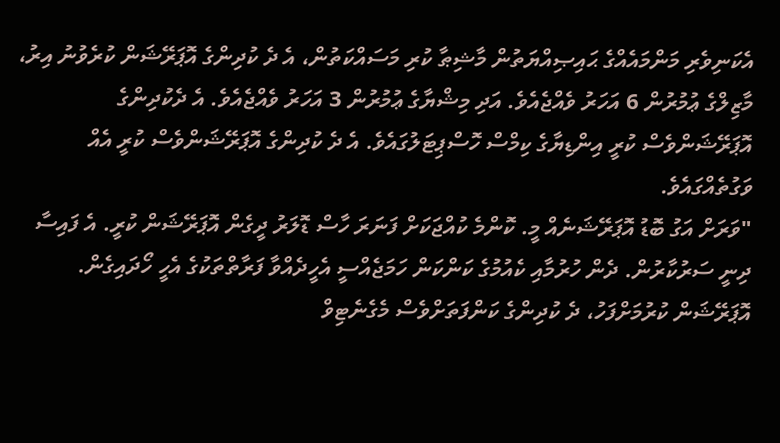އެކަނިވެރި މަންމައެއްގެ ޙައިޞިއްޔަތުން މާޝިޠާ ކުރި މަސައްކަތުން، އެ ދެ ކުދިންގެ އޮޕަރޭޝަން ކުރެވުނު އިރު، މާޒިލްގެ ޢުމުރުން 6 އަހަރު ވެއްޖެއެވެ. އަދި މިޝްޔާގެ ޢުމުރުން 3 އަހަރު ވެއްޖެއެވެ. އެ ދެކުދިންގެ އޮޕަރޭޝަންވެސް ކުރީ އިންޑިޔާގެ ކިމްސް ހޮސްޕިޓަލުގައެވެ. އެ ދެ ކުދިންގެ އޮޕަރޭޝަންވެސް ކުރީ އެއް ވަގުތެއްގައެވެ.
"ވަރަށް އަގު ބޮޑު އޮޕަރޭޝަނެއް މީ. ކޮންމެ ކުއްޖަކަށް ފަނަރަ ހާސް ޑޮލަރު ދީގެން އޮޕަރޭޝަން ކުރީ. އެ ފައިސާ ދިނީ ސަރުކާރުން. ދެން ހުރުމާއި ކެއުމުގެ ކަންކަން ހަމަޖެއްސީ އެހީދެއްވާ ފަރާތްތަކުގެ އެހީ ހޯދައިގެން. އޮޕަރޭޝަން ކުރުމަށްފަހު، ދެ ކުދިންގެ ކަންފަތަށްވެސް މެގެނެޓިވް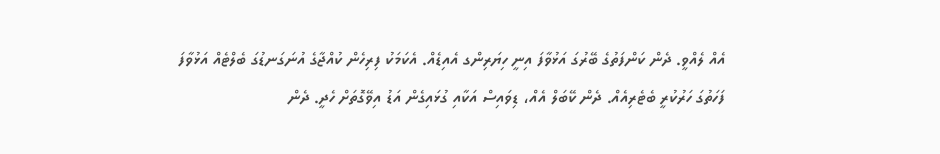އެއް ލެއްވީ. ދެން ކަންފަތުގެ ބޭރުގަ އަޅުވާފަ އިނީ ހިޔަރިންގ އެއިޑެއް. އެކަމަކު ފިރިހެން ކުއްޖާގެ އުނަގަނޑުގަ ބެލްޓެއް އަޅުވާފަ ފަހަތުގަ ހަރުކުރީ ބެޓެރިއެއް. ދެން ކޭބަލް އެއް، ޑިވައިސް އަކާއި ގުޅައިގެން އަޑު އިވޭގޮތަށް ހެދީ. ދެން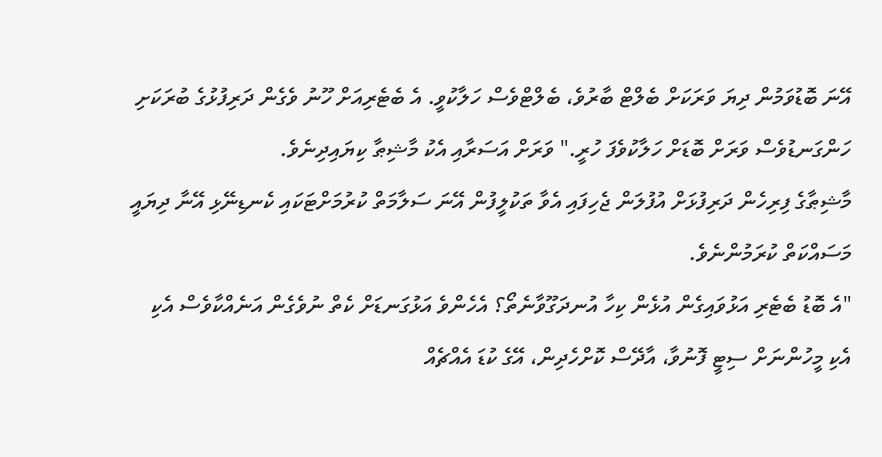އޭނަ ބޮޑުވަމުން ދިޔަ ވަރަކަށް ބެލްޓް ބާރުވެ، ބެލްޓްވެސް ހަލާކުވީ. އެ ބެޓެރިއަށް ހޫނު ވެގެން ދަރިފުޅުގެ ބުރަކަށި ހަންގަނޑުވެސް ވަރަށް ބޮޑަށް ހަލާކުވެފަ ހުރީ." ވަރަށް އަސަރާއި އެކު މާޝިޠާ ކިޔައިދިނެވެ.
މާޝިޠާގެ ފިރިހެން ދަރިފުޅަށް އުފުލަން ޖެހިފައި އެވާ ތަކުލީފުން އޭނަ ސަލާމަތް ކުރުމަށްޓަކައި ކެނޑިނޭޅި އޭނާ ދިޔައީ މަސައްކަތް ކުރަމުންނެވެ.
"އެ ބޮޑު ބެޓެރި އަޅުވައިގެން އުޅެން ކިހާ އުނދަގޫވާނެތޯ؟ އެހެންވެ އަޅުގަނޑަށް ކެތް ނުވެގެން އަނެއްކާވެސް އެކި އެކި މީހުންނަށް ސިޓީ ފޮނުވާ، އާދޭސް ކޮށްހެދިން، އޭގެ ކުޑަ އެއްޗެއް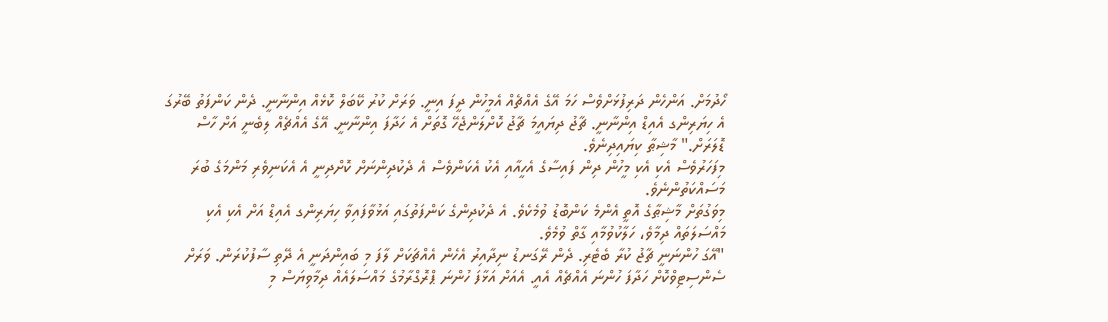ހޯދުމަށް. އަންހެން ދަރިފުޅަށްވެސް ހަމަ އޭގެ އެއްޗެއް އެމީހުން ދީފަ އިނީ. ވަރަށް ކުރު ކޭބަލް ކޮޅެއް އިންނާނީ. ދެން ކަންފަތު ބޭރުގަ އެ ހިޔަރިންގ އެއިޑް އިންނާނީ. ޗާޖު ދިޔައީމަ ޗާޖު ކޮށްލަންޖެހޭ ގޮތަށް އެ ހަދާފަ އިންނާނީ. އޭގެ އެއްޗެއް ލިބެނީ އަށް ހާސް ޑޮލަރަށް." މާޝިޠާ ކިޔައިދިނެވެ.
މިފަހަރުވެސް އެކި އެކި މީހުން ދިން ފައިސާގެ އެހީއާއި އެކު އެކަންވެސް އެ ދެކުދިންނަށް ކޮށްދިނީ އެ އެކަނިވެރި މަންމަގެ ބުރަ މަސައްކަތުންނެވެ.
މިވަގުތަށް މާޝިޠާގެ އޮތީ އެންމެ ކަންބޮޑު ވުމެކެވެ. އެ ދެކުދިންގެ ކަންފަތުގައި އަޅުވާފައިވާ ހިޔަރިންގ އެއިޑް އަށް އެކި އެކި މައްސަލަތައް ދިމާވެ، ހަލާކުވުމާއި ގާތް ވުމެވެ.
"އޭގަ ހުންނަނީ ޗާޖު ކުރާ ބެޓެރި. ދެން ރޭގަނޑު ނިދާއިރު އެހެން އެއްޗަކަށް ލާފަ މި ބައިންދަނީ އެ ދޭތި ސާފުކުރަން. ވަރަށް ސެންސިޓިވްކޮށް ހަދާފަ ހުންނަ އެއްޗެއް އެއީ. އެއަށް އަޅާފަ ހުންނަ ޕްރޮގްރާމުގެ މައްސަލައެއް ދިމާވިޔަސް މި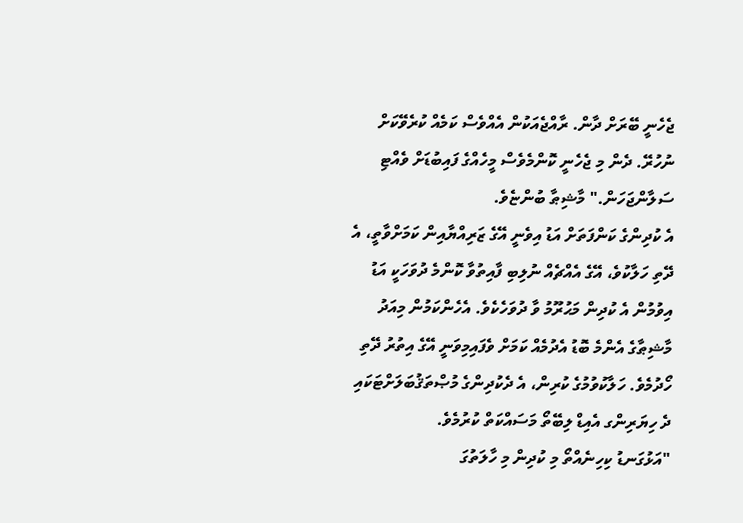ޖެހެނީ ބޭރަށް ދާން. ރާއްޖެއަކުން އެއްވެސް ކަމެއް ކުރެވޭކަށް ނުހުރޭ. ދެން މި ޖެހެނީ ކޮންމެވެސް މީހެއްގެ ފައިބުޑަށް ވެއްޓި ސަލާންޖަހަން." މާޝިޠާ ބުންޏެވެ.
އެ ކުދިންގެ ކަންފަތަށް އަޑު އިވެނީ އޭގެ ޒަރިއްޔާއިން ކަމަށްވާތީ، އެ ދޭތި ހަލާކުވެ، އޭގެ އެއްޗެއް ނުލިބި ފާއިތުވާ ކޮންމެ ދުވަހަކީ އަޑު އިވުމުން އެ ކުދިން މަޙުރޫމު ވާ ދުވަހެކެވެ. އެހެންކަމުން މިއަދު މާޝިޠާގެ އެންމެ ބޮޑު އެދުމެއް ކަމަށް ވެފައިމިވަނީ އޭގެ އިތުރު ދޭތި ހޯދުމެވެ. ހަލާކުވުމުގެ ކުރިން، އެ ދެކުދިންގެ މުޞްތަޤުބަލަށްޓަކައި ދެ ހިޔަރިންގ އެއިޑް ލިބޭތޯ މަސައްކަތް ކުރުމެވެ.
"އަޅުގަނޑު ކިހިނެއްތޯ މި ކުދިން މި ހާލަތުގަ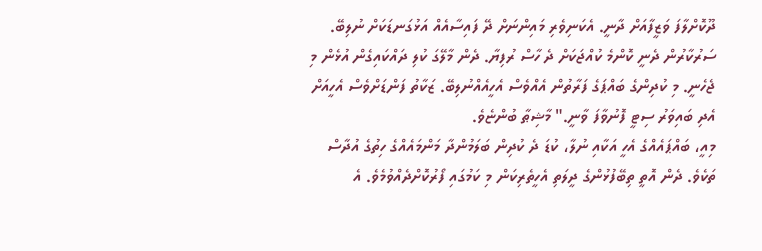ދޫކޮށްލާފަ ވަޒީފާއަށް ދާނީ. އެކަނިވެރި މައިންނަށް ދޭ ފައިސާއެއް އަޅުގަނޑަކަށް ނުލިބޭ. ސަރުކާރުން ދެނީ ކޮންމެ ކުއްޖަކަށް ދެ ހާސް ރުފިޔާ. ދެން މާލޭގަ ކުލި ދައްކައިގެން އުޅެން މި ޖެހެނީ. މި ކުދިންގެ ބައްޕަގެ ފަރާތުން އެއްވެސް އެހީއެއްނުލިބޭ. ޒަކާތު ފަންޑަށްވެސް އެހީއަށް އެދި ބައިވަރު ސިޓީ ފޮނުވާފަ ވާނީ." މާޝިޠާ ބުންޏެވެ.
މިއީ، ބައްޕައެއްގެ އެހީ އަކާއި ނުލާ، ކުޑަ ދެ ކުދިން ބަލަމުންދާ މަންމައެއްގެ ހިތުގެ އުދާސް ތަކެވެ. ދެން އޮތީ ތިބޭފުޅުންގެ ދީލަތި އެހީތެރިކަން މި ކަމުގައި ފޯރުކޮށްދެއްވުމެވެ. އެ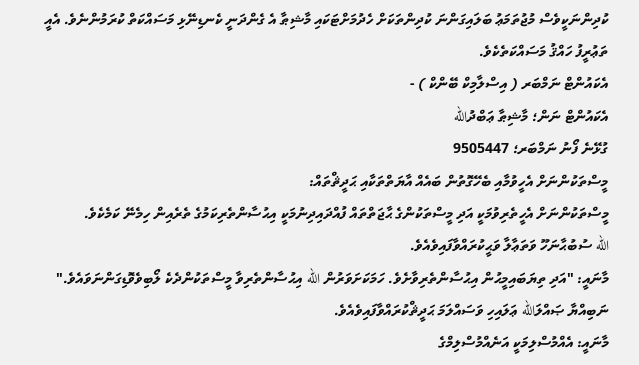ކުދިންނަކީވެސް މުޖުތަމަޢު ބަލައިގަންނަ ކުދިންތަކަށް ހެދުމަށްޓަކައި މާޝިޠާ އެ ގެންދަނީ ކެނޑިނޭޅި މަސައްކަތް ކުރަމުންނެވެ. އެއީ ތަޢުރީފު ހައްޤު މަސައްކަތެކެވެ.
އެކައުންޓް ނަމްބަރ ( އިސްލާމިކް ބޭންކް ) -
އެކައުންޓް ނަން؛ މާޝިޠާ ޢަބްދުالله
ގުޅޭނެ ފޯނު ނަމްބަރ؛ 9505447
މީސްތަކުންނަށް އެހީވުމާއި ބެހޭގޮތުން ބައެއް އާޔަތްތަކާއި ޙަދީޘްތައް:
މީސްތަކުންނަށް އެހީތެރިވުމަކީ އަދި މީސްތަކުންގެ ޙާޖަތްތައް ފުއްދައިދިނުމަކީ އިޙުސާންތެރިކަމުގެ ތެރެއިން ހިމެނޭ ކަމެކެވެ.
الله ސުބުޙާނަހޫ ވަތަޢާލާ ވަޙީކުރައްވާފައިވެއެވެ.
މާނައީ: "އަދި ތިޔަބައިމީޙުން އިޙުސާންތެރިވާށެވެ. ހަމަކަށަވަރުން الله އިޙުސާންތެރިވާ މީސްތަކުންދެކެ ލޯބިވެވޮޑިގަންނަވައެވެ."
ނަބިއްޔާ ޞައްލަالله ޢަލައިހި ވަސައްލަމަ ޙަދީޘްކުރައްވާފައިވެއެވެ.
މާނައީ: އެއްމުސްލިމަކީ އަނެއްމުސްލިމްގެ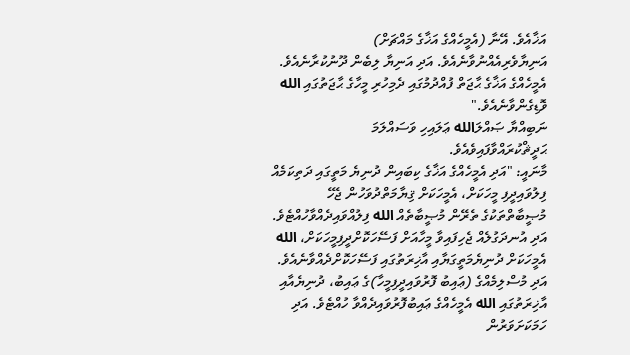އަޚާއެވެ. އޭނާ (އެމީހެއްގެ އަޚާގެ މައްޗަށް) އަނިޔާވެރިއެއްނުވާނެއެވެ. އަދި އަނިޔާ ލިބެން ދޫނުކުރާނެއެވެ. އެމީހެއްގެ އަޚާގެ ޙާޖަތް ފުއްދުމުގައި ދެމިހުރި މީހާގެ ޙާޖަތުގައި الله ވޮޑިގެންވާނެއެވެ."
ނަބިއްޔާ ޞައްލަالله ޢަލައިހި ވަސައްލަމަ ޙަދީޘްކުރައްވާފައިވެއެވެ.
މާނައީ: "އަދި އެމީހެއްގެ އަޚާގެ ކިބައިން ދުނިޔެ މަތީގައި ދަތިކަމެއް ފިލުވައިދީފި މީހަކަށް، އެމީހަކަށް ޤިޔާމަތްދުވަހުން ޖެހޭ މުޞީބާތްތަކުގެ ތެރޭން މުޞީބާތެއް الله ފިލުއްވައިދެއްވާހުއްޓެވެ. އަދި އުނދަގުލެއް ޖެހިފައިވާ މީހާއަށް ފަސޭހަކޮށްދީފިމީހަކަށް، الله އެމީހަކަށް ދުނިޔެމަތީގަޔާއި އާޚިރަތުގައި ފަސޭހަކޮށްދެއްވާނެއެވެ. އަދި މުސްލިމެއްގެ (ޢައިބު ފޮރުވައިދީފިމީހާ)ގެ ޢައިބު، ދުނިޔެއާއި އާޚިރަތުގައި الله އެމީހެއްގެ ޢައިބުފޮރުވައިދެއްވާ ހުއްޓެވެ. އަދި ހަމަކަށަވަރުން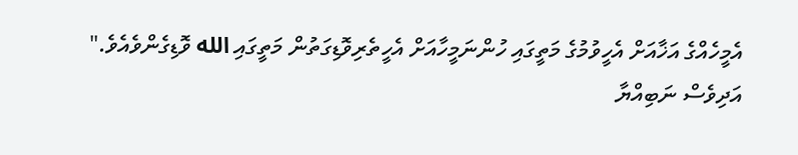އެމީހެއްގެ އަޚާއަށް އެހީވުމުގެ މަތީގައި ހުންނަމީހާއަށް އެހީތެރިވޮޑިގަތުން މަތީގައި الله ވޮޑިގެންވެއެވެ."
އަދިވެސް ނަބިއްޔާ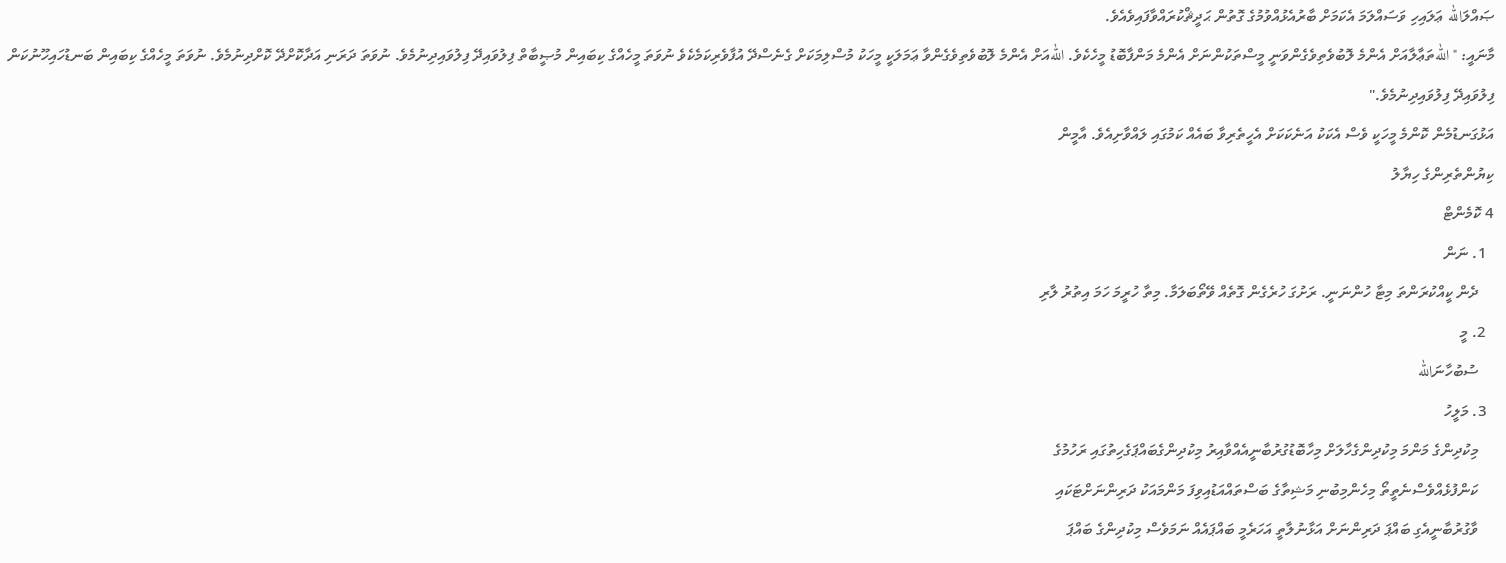ޞައްލަالله ޢަލައިހި ވަސައްލަމަ އެކަމަށް ބާރުއެޅުއްވުމުގެ ގޮތުން ޙަދީޘްކުރައްވާފައިވެއެވެ.
މާނައީ: "اللهތަޢާލާއަށް އެންމެ ލޮބުވެތިވެގެންވަނީ މީސްތަކުންނަށް އެންމެ މަންފާބޮޑު މީހެކެވެ. اللهއަށް އެންމެ ލޮބުވެތިވެގެންވާ ޢަމަލަކީ މީހަކު މުސްލިމަކަށް ގެނެސްދޭ އުފާވެރިކަމެކެވެ ނުވަތަ މީހެއްގެ ކިބައިން މުޞީބާތް ފިލުވައިދޭ ފިލުވައިދިނުމެވެ. ނުވަތަ ދަރަނި އަދާކޮށްދޭ ކޮށްދިނުމެވެ. ނުވަތަ މީހެއްގެ ކިބައިން ބަނޑުހައިހޫނުކަން ފިލުވައިދޭ ފިލުވައިދިނުމެވެ."
އަޅުގަނޑުމެން ކޮންމެ މީހަކީ ވެސް އެކަކު އަނެކަކަށް އެހީތެރިވާ ބައެއް ކަމުގައި ލައްވާށިއެވެ. އާމީން
ކިޔުންތެރިންގެ ހިޔާލު
4 ކޮމެންޓް
  1. ނަން
    ދެން ކީއްކުރަންތަ މިޓާ ހުންނަނީ. ރަށުގަ ހުރެގެން ގޮތެއް ވޭތޯބަލަމާ. މިތާ ހުރީމަ ހަމަ އިތުރު ލާރި
  2. މީ
    ސުބުހާނަالله
  3. މަލީހު
    މިކުދިންގެ މަންމަ މިކުދިންގެހާލަށް މިހާބޮޑުގުރުބާނީއެއްވާއިރު މިކުދިންގެބައްޕަގެހިތުގައި ރަހުމުގެ
    ކަންފުޅެއްވެސްނެތީތޯ މިހެންމިބުނި މަޝިތާގެ ބަސްތައްއަޑުއިވިފަ މަންމައަކު ދަރިންނަށްޓަކައި
    ވާގުރުބާނީއެގި ބައްޕަ ދަރިންނަށް އަޅާނުލާތީ އަހަރެމީ ބައްޕައެއް ނަމަވެސް މިކުދިންގެ ބައްޕަ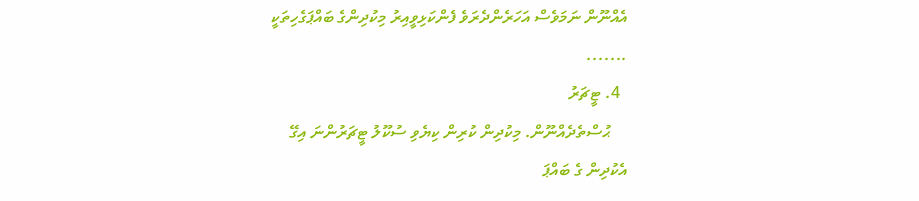އެއްނޫން ނަމަވެސް އަހަރެންދެރަވެ ފެންކަޅިވީއިރު މިކުދިންގެ ބައްޕަގެހިތަކީ .......
  4. ޓީޗަރު
    ޙުސްތެދެއްނޫން. މިކުދިން ކުރިން ކިޔެވި ސުކޫލު ޓީޗަރުންނަ އިގޭ އެކުދިން ގެ ބައްޕަ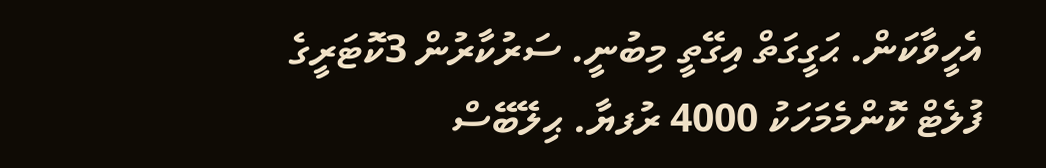އެހީވާކަން. ޙަގީގަތް އިގޭތީ މިބުނީ. ސަރުކާރުން 3ކޮޓަރީގެ ފުލެޓް ކޮންމެމަހަކު 4000 ރުފޔާ. ޙިލޭބޭސް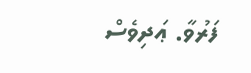ފަރުވާ. ޢަދިވެސް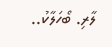ލާރި. ބޯހަލާކު..